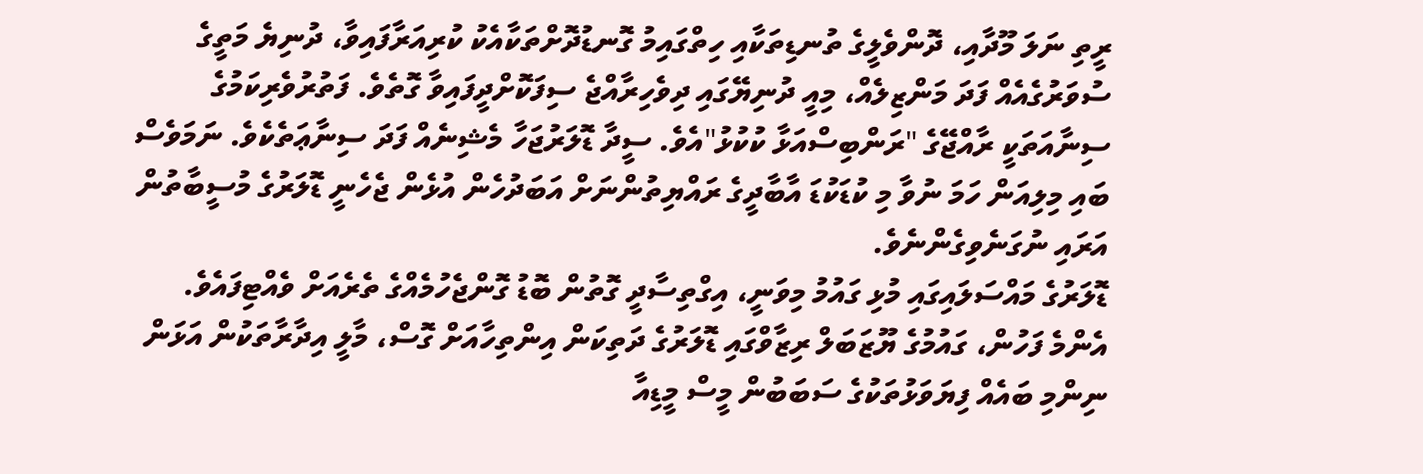ރީތި ނަލަ މޫދާއި، ދޮންވެލީގެ ތުނޑިތަކާއި ހިތްގައިމު ގޮނޑުދޮށްތަކާއެކު ކުރިއަރާފައިވާ، ދުނިޔެ މަތީގެ ސުވަރުގެއެއް ފަދަ މަންޒިލެއް، މިއީ ދުނިޔޭގައި ދިވެހިރާއްޖެ ސިފަކޮށްދީފައިވާ ގޮތެވެ. ފަތުރުވެރިކަމުގެ ސިނާއަތަކީ ރާއްޖޭގެ "ރަންބިސްއަޅާ ކުކުޅު"އެވެ. ސީދާ ޑޮލަރުޖަހާ މެޝިނެއް ފަދަ ސިނާޢަތެކެވެ. ނަމަވެސް ބައި މިލިއަން ހަމަ ނުވާ މި ކުޑަކުޑަ އާބާދީގެ ރައްޔިތުންނަށް އަބަދުހެން އުޅެން ޖެހެނީ ޑޮލަރުގެ މުސީބާތުން އަރައި ނުގަނެވިގެންނެވެ.
ޑޮލަރުގެ މައްސަލައިގައި މުޅި ގައުމު މިވަނީ، އިގްތިސާދީ ގޮތުން ބޮޑު ގޮންޖެހުމެއްގެ ތެރެއަށް ވެއްޓިފައެވެ. އެންމެ ފަހުން، ގައުމުގެ ޔޫޒަބަލް ރިޒާވްގައި ޑޮލަރުގެ ދަތިކަން އިންތިހާއަށް ގޮސް، މާލީ އިދާރާތަކުން އަޅަން ނިންމި ބައެއް ފިޔަވަޅުތަކުގެ ސަބަބުން މީސް މީޑިއާ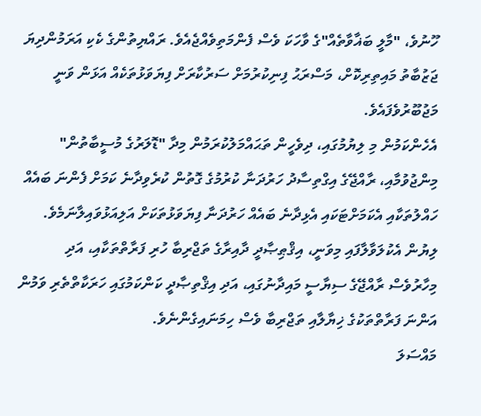ހޫނުވެ، "މާލީ ބަޣާވާތެއް"ގެ ވާހަކަ ވެސް ފެންމަތިވެއްޖެއެވެ. ރައްޔިތުންގެ ކެކި އަރަމުންދިޔަ ޖަޒުބާތު މައިތިރިކޮށް، މަސްރަޙު ފިނިކުރުމަށް ސަރުކާރަށް ފިޔަވަޅުތަކެއް އަޅަން ވަނީ މަޖުބޫރުވެފައެވެ.
އެހެންކަމުން މި ލިޔުމުގައި، ދިވެހީން ތަޙައްމަލުކުރަމުން މިދާ "ޑޮލަރުގެ މުސީބާތުން" މިންޖުވުމާއި، ރާއްޖޭގެ އިގްތިސާދު ހަރުދަނާ ކުރުމުގެ ގޮތުން ކުރެވިދާނެ ކަމަށް ފެންނަ ބައެއް ހައްލުތަކާއި އެކަމަށްޓަކައި އެޅިދާނެ ބައެއް ހަރުދަނާ ފިޔަވަޅުތަކަށް އަލިއަޅުވައިލާނަމެވެ. ލިޔުން އެކުލަވާލާފައި މިވަނީ، އިޤްޠިޞާދީ ދާއިރާގެ ތަޖްރިބާ ހުރި ފަރާތްތަކާއި، އަދި މިހާރުވެސް ރާއްޖޭގެ ސިޔާސީ މައިދާނުގައި، އަދި އިޤްތިޞާދީ ކަންކަމުގައި ހަރަކާތްތެރި ވަމުން އަންނަ ފަރާތްތަކުގެ ޚިޔާލާއި ތަޖްރިބާ ވެސް ހިމަނައިގެންނެވެ.
މައްސަލަ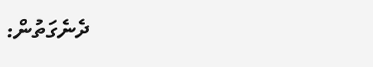ދެނެގަތުން: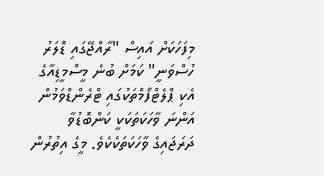މިފަހަކަށް އައިސް "ރާއްޖޭގައި ޑޮލަރު ހުސްވަނީ" ކަމަށް ބުނެ މީސްމީޑިއާގެ އެކި ޕްލެޓްފޯމްތަކުގައި ޓްރެންޑްވަމުން އަންނަ ވާހަކަތަކަކީ ކަންބޮޑުވާ ދަރަޖައިގެ ވާހަކަތަކެކެވެ. މީގެ އިތުރުން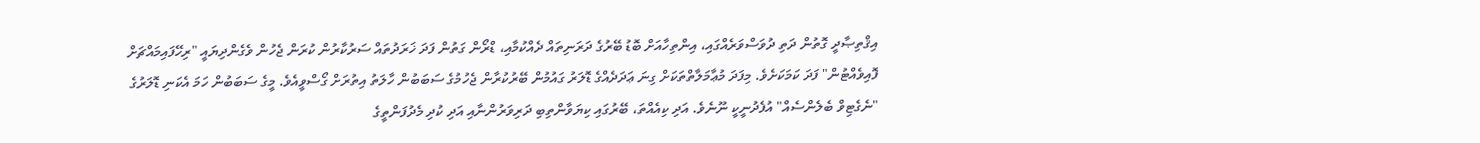އިޤްތިޞާދީ ގޮތުން ދަތި ދުވަސްވަރެއްގައި، އިންތިހާއަށް ބޮޑު ބޭރުގެ ދަރަނިތައް ދެއްކުމާއި، ޑްރޯން ގަތުން ފަދަ ޚަރަދުތައް ސަރުކާރުން ކުރަން ޖެހުން ވެގެންދިޔައީ "ރިހޭފައިމައްޗަށް ފޮއިވެއްޓުން" ފަދަ ކަމަކަށެވެ. މިފަދަ މުޢާމަލާތްތަކަށް ގިނަ ޢަދަދެއްގެ ޑޮލަރު ގައުމުން ބޭރުކުރާން ޖެހުމުގެ ސަބަބުން ހާލަތު އިތުރަށް ގޯސްވީއެވެ. މީގެ ސަބަބުން ހަމަ އެކަނި ޑޮލަރުގެ "ނެގެޓިވް ބެލެންސެއް" އުފެދުނީކީ ނޫނެވެ. އަދި ކިއެއްތަ، ބޭރުގައި ކިޔަވާންތިބި ދަރިވަރުންނާއި އަދި ކުދި މެދުފަންތީގެ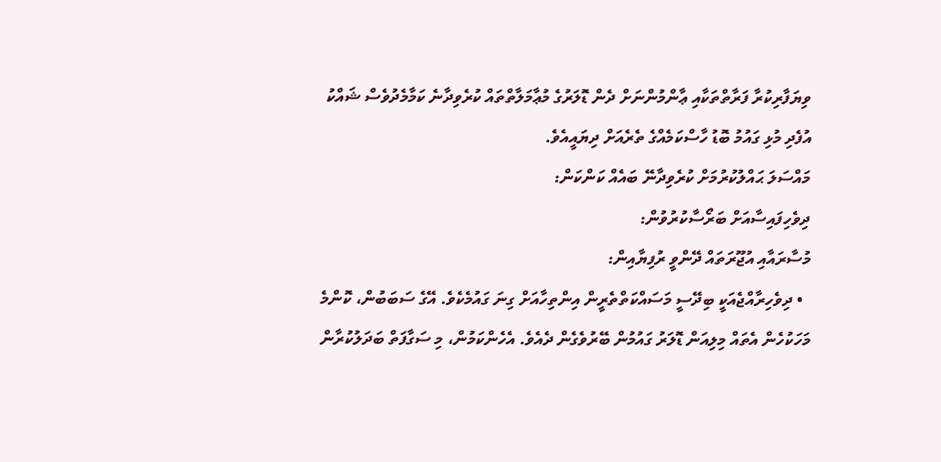ވިޔަފާރިކުރާ ފަރާތްތަކާއި ޢާންމުންނަށް ދެން ޑޮލަރުގެ މުޢާމަލާތްތައް ކުރެވިދާނެ ކަމާމެދުވެސް ޝައްކު އުފެދި މުޅި ގައުމު ބޮޑު ހާސްކަމެއްގެ ތެރެއަށް ދިޔައީއެވެ.
މައްސަލަ ޙައްލުކުރުމަށް ކުރެވިދާނޭ ބައެއް ކަންކަން:
ދިވެހިފައިސާއަށް ބަރޯސާކުރުވުން:
މުސާރައާއި އުޖޫރަތައް ދޭންވީ ރުފިޔާއިން:
  • ދިވެހިރާއްޖެއަކީ ބިދޭސީ މަސައްކަތްތެރީން އިންތިހާއަށް ގިނަ ގައުމެކެވެ. އޭގެ ސަބަބުން، ކޮންމެ މަހަކުހެން އެތައް މިލިއަން ޑޮލަރު ގައުމުން ބޭރުވެގެން ދެއެވެ. އެހެންކަމުން، މި ސަގާފަތް ބަދަލުކުރާން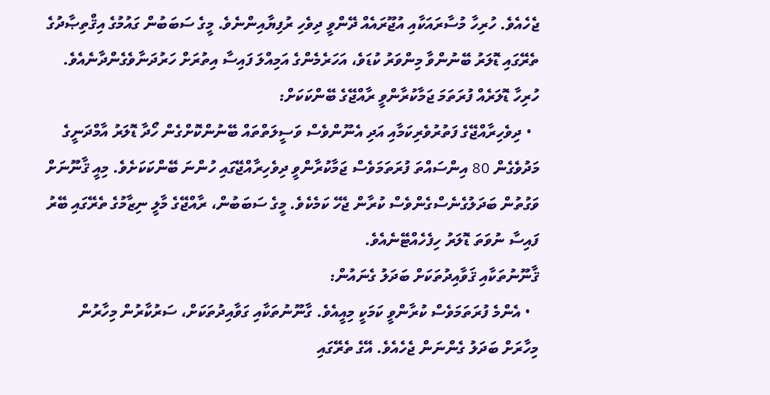ޖެހެއެވެ. ހުރިހާ މުސާރައަކާއި އުޖޫރައެއް ދޭންވީ ދިވެހި ރުފިޔާއިންނެވެ. މީގެ ސަބަބުން ގައުމުގެ އިޤްތިޞާދުގެ ތެރޭގައި ޑޮލަރު ބޭނުންވާ މިންވަރު ކުޑަވެ، އަހަރެމެންގެ އަމިއްލަ ފައިސާ އިތުރަށް ހަރުދަނާވެގެންދާނެއެވެ.
ހުރިހާ ޑޮލަރެއް ފުރަތަމަ ޖަމާކުރާންވީ ރާއްޖޭގެ ބޭންކަކަށް:
  • ދިވެހިރާއްޖޭގެ ފަތުރުވެރިކަމާއި އަދި އެނޫންވެސް ވަސީލަތްތައް ބޭނުންކޮށްގެން ހޯދާ ޑޮލަރު އާމްދަނީގެ މަދުވެގެން 80 އިންސައްތަ ފުރަތަމަވެސް ޖަމާކުރާންވީ ދިވެހިރާއްޖޭގައި ހުންނަ ބޭންކަކަށެވެ. މިއީ ޤާނޫނަށް ވަގުތުން ބަދަލުގެނެސްގެންވެސް ކުރާން ޖެހޭ ކަމެކެވެ. މީގެ ސަބަބުން، ރާއްޖޭގެ މާލީ ނިޒާމުގެ ތެރޭގައި ބޭރު ފައިސާ ނުވަތަ ޑޮލަރު ހިފެހެއްޓޭނެއެވެ.
ޤާނޫނުތަކާއި ޤަވާއިދުތަކަށް ބަދަލު ގެނައުން:
  • އެންމެ ފުރަތަމަވެސް ކުރާންވީ ކަމަކީ މިއީއެވެ. ގާނޫނުތަކާއި ގަވާއިދުތަކަށް، ސަރުކާރުން މިހާރުން މިހާރަށް ބަދަލު ގެންނަން ޖެހެއެވެ. އޭގެ ތެރޭގައި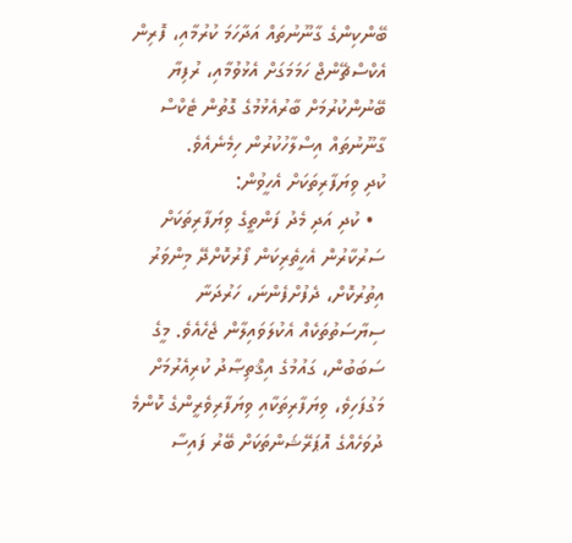ބޭންކިންގެ ގާނޫނުތައް އަދާހަމަ ކުރުމާއި، ފޮރިން އެކްސްޗޭންޖް ހަމަމަގަށް އެޅުވުމާއި، ރުފިޔާ ބޭނުންކުރުމަށް ބާރުއެޅުމުގެ ގޮތުން ޓެކްސް ގާނޫނުތައް އިސްލާހުކުރުން ހިމެނެއެވެ.
ކުދި ވިޔަފާރިތަކަށް އެހީވުން:
  • ކުދި އަދި މެދު ފަންތީގެ ވިޔަފާރިތަކަށް ސަރުކާރުން އެހީތެރިކަން ފޯރުކޮށްދޭ މިންވަރު އިތުރުކޮށް، ދެފުށްފެންނަ، ހަރުދަނާ ސިޔާސަތުތަކެއް އެކުލަވައިލާން ޖެހެއެވެ. މީގެ ސަބަބުން، ގައުމުގެ އިޤްތިޞާދު ކުރިއެރުމަށް މަގުފަހިވެ، ވިޔަފާރިތަކާއި ވިޔަފާރިވެރީންގެ ކޮންމެ ދުވަހެއްގެ އޮޕަރޭޝަންތަކަށް ބޭރު ފައިސާ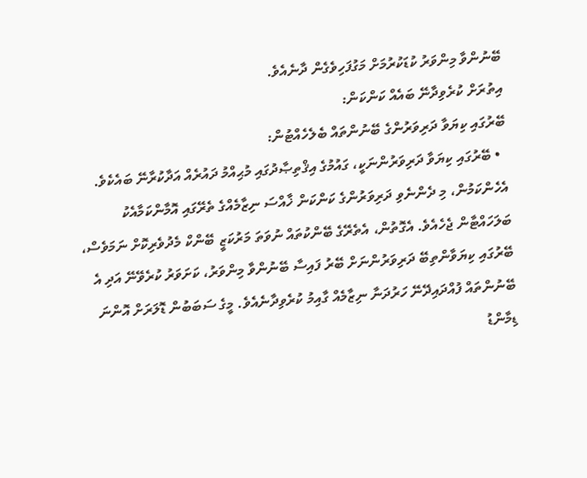ބޭނުންވާ މިންވަރު ކުޑަކުރުމަށް މަގުފަހިވެގެން ދާނެއެވެ.
އިތުރަށް ކުރެވިދާނޭ ބައެއް ކަންކަން:
ބޭރުގައި ކިޔަވާ ދަރިވަރުންގެ ބޭނުންތައް ބެލެހެއްޓުން:
  • ބޭރުގައި ކިޔަވާ ދަރިވަރުންނަކީ، ގައުމުގެ އިޤްތިޞާދުގައި މުޙިއްމު ދައުރެއް އަދާކުރާނޭ ބައެކެވެ. އެހެންކަމުން، މި ދެންނެވި ދަރިވަރުންގެ ކަންކަން ޚާއްސަ ނިޒާމެއްގެ ތެރޭގައި އޮމާންކަމާއެކު ބަލަހައްޓާން ޖެހެއެވެ. އެގޮތުން، އެތެރޭގެ ބޭންކުތައް ނުވަތަ މަރުކަޒީ ބޭންކް މެދުވެރިކޮށް ނަމަވެސް، ބޭރުގައި ކިޔަވާންތިބޭ ދަރިވަރުންނަށް ބޭރު ފައިސާ ބޭނުންވާ މިންވަރު، ކަށަވަރު ކުރެވޭނޭ އަދި އެ ބޭނުންތައް ފުއްދައިދޭނޭ ހަރުދަނާ ނިޒާމެއް ގާއިމު ކުރެވިދާނެއެވެ. މީގެ ސަބަބުން ޑޮލަރަށް އޮންނަ ޑިމާންޑު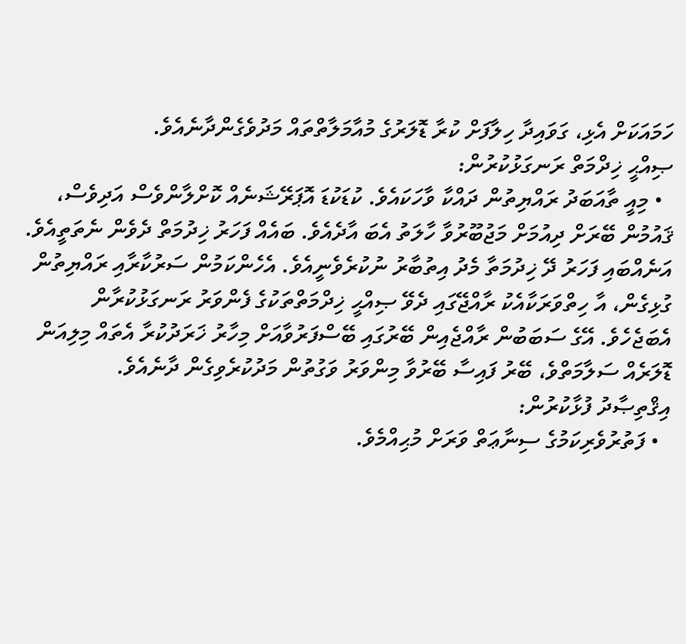ހަމައަކަށް އެޅި، ގަވައިދާ ހިލާފަށް ކުރާ ޑޮލަރުގެ މުއާމަލާތްތައް މަދުވެގެންދާނެއެވެ.
ޞިއްޙީ ޚިދްމަތް ރަނގަޅުކުރުން:
  • މިއީ ތާއަބަދު ރައްޔިތުން ދައްކާ ވާހަކައެވެ. ކުޑަކުޑަ އޮޕަރޭޝަނެއް ކޮށްލާންވެސް އަދިވެސް، ޤައުމުން ބޭރަށް ދިއުމަށް މަޖުބޫރުވާ ހާލަތު އެބަ އާދެއެވެ. ބައެއް ފަހަރު ޚިދުމަތް ދެވެން ނެތަތީއެވެ. އަނެއްބައި ފަހަރު ދޭ ޚިދުމަތާ މެދު އިތުބާރު ނުކުރެވެނީއެވެ. އެހެންކަމުން ސަރުކާރާއި ރައްޔިތުން ގުޅިގެން، އާ ހިތްވަރަކާއެކު ރާއްޖޭގައި ދެވޭ ޞިއްޙީ ޚިދްމަތްތަކުގެ ފެންވަރު ރަނގަޅުކުރާން އެބަޖެހެވެ. އޭގެ ސަބަބުން ރާއްޖެއިން ބޭރުގައި ބޭސްފަރުވާއަށް މިހާރު ޚަރަދުކުރާ އެތައް މިލިއަން ޑޮލަރެއް ސަލާމަތްވެ، ބޭރު ފައިސާ ބޭރުވާ މިންވަރު ވަގުތުން މަދުކުރެވިގެން ދާނެއެވެ.
އިޤްތިޞާދު ފުޅާކުރުން:
  • ފަތުރުވެރިކަމުގެ ސިނާޢަތް ވަރަށް މުޙިއްމެވެ.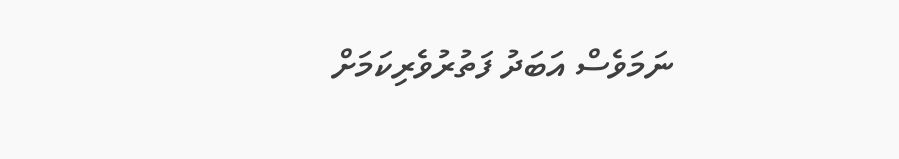ނަމަވެސް އަބަދު ފަތުރުވެރިކަމަށް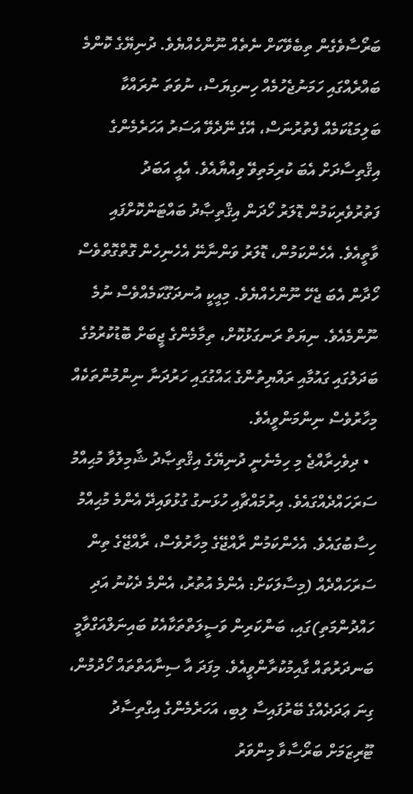ބަރޯސާވެގެން ތިބެވޭކަށް ނެތެއް ނޫންހެއްޔެވެ. ދުނިޔޭގެ ކޮންމެ ބައްރެއްގައި ހަމަނުޖެހުމެއް ހިނގިޔަސް، ނުވަތަ ނުރައްކާ ބަލިމަޑުކަމެއް ފެތުރުނަސް، އޭގެ ނޭދެވޭ އަސަރު އަހަރެމެންގެ އިޤްތިސާދަށް އެބަ ކުރިމަތިވޭ ވިއްޔާއެވެ. އެއީ އަބަދު ފަތުރުވެރިކަމުން ޑޮލަރު ހޯދަން އިޤްތިޞާދު ބައްޓަންކޮށްފައި ވާތީއެވެ. އެހެންކަމުން، ޑޮލަރު ވަންނާނޭ އެހެނިހެން ގޮތްގޮތްވެސް ހޯދާން އެބަ ޖެހޭ ނޫންހެއްޔެވެ. މިއީކީ އުނދަގޫކަމެއްވެސް ނުމެ ނޫންމެއެވެ. ނިޔަތް ރަނގަޅުކޮށް، ތިމާމެންގެ ޖީބަށް ބޮޑުކުރުމުގެ ބަދަލުގައި ގައުމާއި ރައްޔިތުންގެ ޙައްގުގައި ހަރުދަނާ ނިންމުންތަކެއް މިހާރުވެސް ނިންމަންވީއެވެ.
  • ދިވެހިރާއްޖެ މި ހިމެނެނީ ދުނިޔޭގެ އިޤްތިޞާދު ޝާމިލުވާ މުޙިއްމު ސަރަހައްދެއްގައެވެ. އިރުމައްޗާއި ހުޅަނގު ގުޅުވައިދޭ އެންމެ މުޙިއްމު ހިސާބުގައެވެ. އެހެންކަމުން ރާއްޖޭގެ މިހާރުވެސް، ރާއްޖޭގެ ތިން ސަރަހައްދެއް (މިސާލަކަށް: އެންމެ އުތުރު، އެންމެ ދެކުނު އަދި ހައްދުންމަތި)ގައި، ބަންކަރިން ވަސީލަތްތަކާއެކު ބައިނަލްއަގްވާމީ ބަނދަރުތައް ގާއިމުކުރާންވީއެވެ. މިފަދަ އާ ސިނާއަތްތައް ހޯދުމުން، ގިނަ ޢަދަދެއްގެ ބޭރުފައިސާ ލިބި، އަހަރެމެންގެ އިގްތިސާދު ޓޫރިޒަމަށް ބަރޯސާވާ މިންވަރު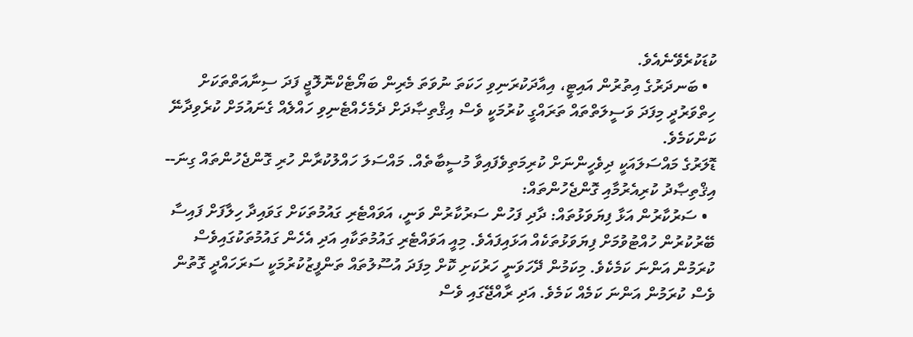ކުޑަކުރެވޭނެއެވެ.
  • ބަނދަރުގެ އިތުރުން އައިޓީ، އިއާދަކުރަނިވި ހަކަތަ ނުވަތަ މެރިން ބަޔޯޓެކްނޮލޮޖީ ފަދަ ސިނާއަތްތަކަށް ހިތްވަރުދީ މިފަދަ ވަސީލަތްތައް ތަރައްގީ ކުރުމަކީ ވެސް އިޤްތިޞާދަށް ދެމެހެއްޓެނިވި ހައްލެއް ގެނައުމަށް ކުރެވިދާނޭ ކަންކަމެވެ.
ޑޮލަރުގެ މައްސަލައަކީ ދިވެހީންނަށް ކުރިމަތިވެފައިވާ މުސީބާތެއް. މައްސަލަ ހައްލުކުރާން ހުރި ގޮންޖެހުންތައް ގިނަ--
އިޤްތިޞާދު ކުރިއެރުމާއި ގޮންޖެހުންތައް:
  • ސަރުކާރުން އަޅާ ފިޔަވަޅުތައް: ދާދި ފަހުން ސަރުކާރުން ވަނީ، އަވައްޓެރި ގައުމުތަކަށް ގަވައިދާ ހިލާފަށް ފައިސާ ބޭރުކުރުން ހުއްޓުވުމަށް ފިޔަވަޅުތަކެއް އަޅައިފައެވެ. މިއީ އަވައްޓެރި ގައުމުތަކާއި އަދި އެހެން ގައުމުތަކުގައިވެސް ކުރަމުން އަންނަ ކަމެކެވެ. މިކަމުން ދޭހަވަނީ ހަރުކަށި ކޮށް މިފަދަ އުސޫލުތައް ތަންފީޒުކުރުމަކީ ސަރަހައްދީ ގޮތުން ވެސް ކުރަމުން އަންނަ ކަމެއް ކަމެވެ. އަދި ރާއްޖޭގައި ވެސް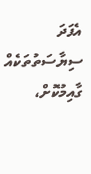އެފަދަ ސިޔާސަތުތަކެއް ގާއިމުކޮށް،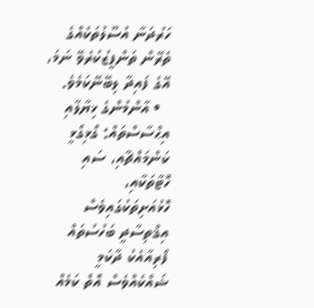ހަރުދަނާ އުސޫލުތަކެއްގެ ތެރޭން ތަންފީޒުކުރެވޭ ނަމަ، އޭގެ ފައިދާ ލިބޭނޭކަމެވެ.
  • އާންމުންގެ ޚިޔާލާއި އިޙްސާސްތައް: ގޯޅިގޯޅީ ކަންމައްޗާއި، ސައި ހޮޓާތަކާއި، ހޮޅުއަށިތަކުގައިވެސް އިޤްތިސާދީ ބަހުސުތައް ފޯރިއާއެކު ދާކަމީ ޝައްކެއްވެސް އޮތް ކަމެއް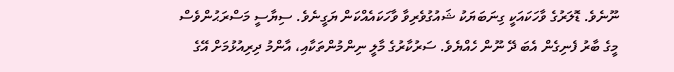ނޫނެވެ. ޑޮލަރުގެ ވާހަކައަކީ ގިނަބަޔަކު ޝައުގުވެރިވާ ވާހަކައެއްކަން ޔަގީނެވެ. ސިޔާސީ މަސްރަޙުންވެސް މީގެ ބާރު ފެނިގެން އެބަ ދޭ ނޫން ހެއްޔެވެ. ސަރުކާރުގެ މާލީ ނިންމުންތަކާއި، އާންމު ދިރިއުޅުމަށް އޭގެ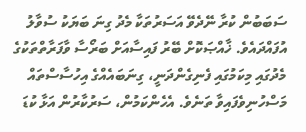ސަބަބުން ކުރާ ނޭދެވޭ އަސަރުތަކާ މެދު ގިނަ ބަޔަކު ސުވާލު އުފައްދައެވެ. ޚާއްޞަކޮށް ބޭރު ފައިސާއަށް ބަރޯސާ ވާފަރާތްތަކުގެ މެދުގައި މިކަމުގައި ފެނިގެންދަނީ، ގިނަބައެއްގެ އިހުސާސްތައް މަސްހުނިވެފައިވާ ތަނެވެ. އެހެންކަމުން، ސަރުކާރުން އަޅާ ކުޑަ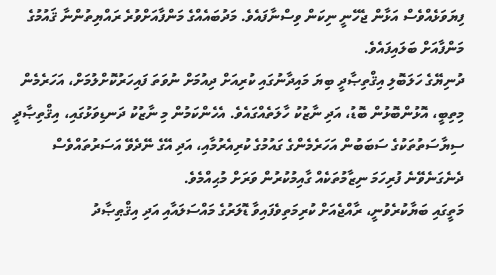ފިޔަވަޅެއްވެސް އަޅާން ޖެހޭނީ ނިކަން ވިސްނާފައެވެ. މަދުބައެއްގެ މަންފާއަށްވުރެ ރައްޔިތުންނާ ޤައުމުގެ މަންފާއަށް ބަލައިފައެވެ.
ދުނިޔޭގެ ހަލަބޮލި އިޤްތިޞާދީ ބިޔަ މައިދާނުގައި ކުރިއަށް ދިއުމަށް ނުވަތަ ފައިހަރުކޮށްލުމަށް، އަހަރެމެން މިތިބީ، އޮޅުންބޮޅުން ބޮޑު، އަދި ނާޒުކު ހާލަތެއްގައެވެ. އެހެންކަމުން މި ނާޒުކު ދަނޑިވަޅުގައި، އިޤްތިޞާދީ ސިޔާސަތުތަކުގެ ސަބަބުން އަހަރެމެންގެ ގައުމުގެ ކުރިއެރުމާއި، އަދި އޭގެ ނޭދެވޭ އަސަރުތައްވެސް ދެނެގަނެވޭނެ ފުރިހަމަ ނިޒާމުތަކެއް ގާއިމުކުރުން ވަރަށް މުޙިއްމެވެ.
މަތީގައި ބަޔާކުރެވުނީ، ރާއްޖެއަށް ކުރިމަތިވެފައިވާ ޑޮލަރުގެ މައްސަލައާއި އަދި އިޤްޠިޞާދު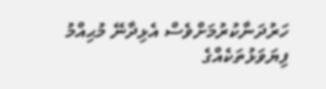ހަރުދަނާކުރުމަށްވެސް އެޅިދާނޭ މުޙިއްމު ފިޔަވަޅުތަކެއްގެ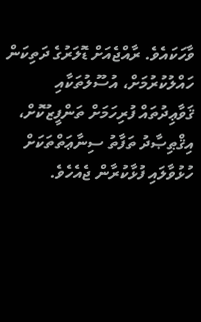ވާހަކައެވެ. ރާއްޖެއަށް ޑޮލަރުގެ ދަތިކަން ހައްލުކުރުމަށް، އުސޫލުތަކާއި ޤަވާޢިދުތައް ފުރިހަމަށް ތަންފީޒުކޮށް، އިޤްޠިޞާދު ތަފާތު ސިނާޢަތްތަކަށް ހުޅުވާލައި ފުޅާކުރާން ޖެއެހެވެ.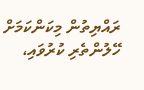ރައްޔިތުން މިކަންކަމަށް ހޭލުންތެރި ކުރުވައި،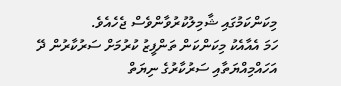މިކަންކަމުގައި ޝާމިލުކުރުވާންވެސް ޖެހެއެވެ.
ހަމަ އެއާއެކު މިކަންކަން ތަންފީޒު ކުރުމަށް ސަރުކާރުން ދޭ އަހައްމިއްޔަތާއި ސަރުކާރުގެ ނިޔަތް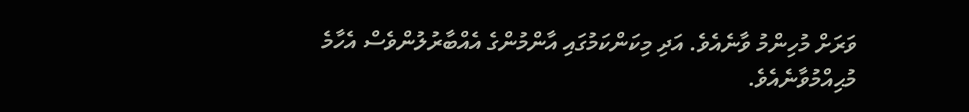ވަރަށް މުހިންމު ވާނެއެވެ. އަދި މިކަންކަމުގައި އާންމުންގެ އެއްބާރުލުންވެސް އެހާމެ މުޙިއްމުވާނެއެވެ.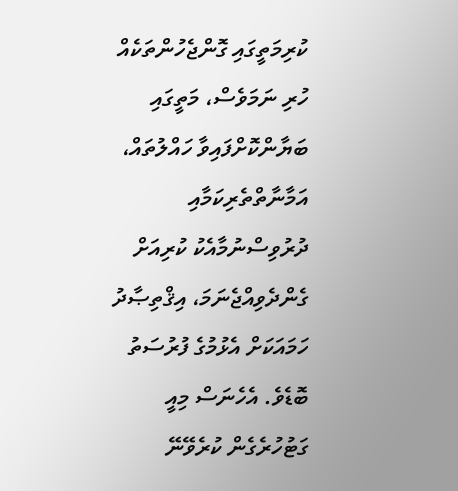ކުރިމަތީގައި ގޮންޖެހުންތަކެއް ހުރި ނަމަވެސް، މަތީގައި ބަޔާންކޮށްފައިވާ ހައްލުތައް، އަމާނާތްތެރިކަމާއި ދުރުވިސްނުމާއެކު ކުރިއަށް ގެންދެވިއްޖެނަމަ، އިޤްތިޞާދު ހަމައަކަށް އެޅުމުގެ ފުރުސަތު ބޮޑެވެ. އެހެނަސް މިއީ ގަޓުހުރެގެން ކުރެވޭނޭ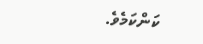ކަންކަމެވެ.